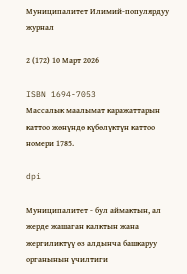Муниципалитет Илимий-популярдуу журнал

2 (172) 10 Март 2026

ISBN 1694-7053
Массалык маалымат каражаттарын
каттоо жөнүндө күбөлүктүн каттоо номери 1785.

dpi

Муниципалитет - бул аймактын, ал жерде жашаган калктын жана жергиликтүү өз алдынча башкаруу органынын үчилтиги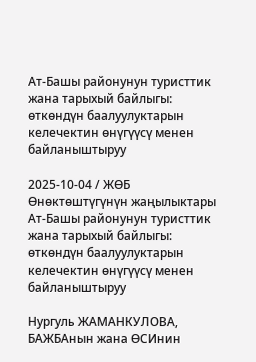Ат-Башы районунун туристтик жана тарыхый байлыгы: өткөндүн баалуулуктарын келечектин өнүгүүсү менен байланыштыруу

2025-10-04 / ЖӨБ Өнөктөштүгүнүн жаңылыктары
Ат-Башы районунун туристтик жана тарыхый байлыгы: өткөндүн баалуулуктарын келечектин өнүгүүсү менен  байланыштыруу

Нургуль ЖАМАНКУЛОВА, БАЖБАнын жана ӨСИнин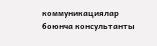коммуникациялар боюнча консультанты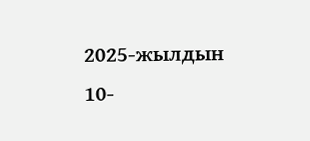2025-жылдын 10-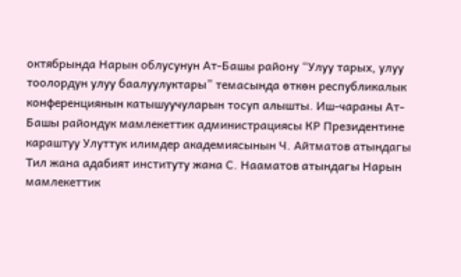октябрында Нарын облусунун Ат-Башы району “Улуу тарых, улуу тоолордун улуу баалуулуктары” темасында өткөн республикалык конференциянын катышуучуларын тосуп алышты. Иш-чараны Ат-Башы райондук мамлекеттик администрациясы КР Президентине караштуу Улуттук илимдер академиясынын Ч. Айтматов атындагы Тил жана адабият институту жана С. Нааматов атындагы Нарын мамлекеттик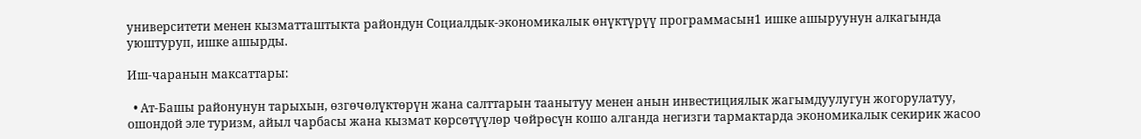университети менен кызматташтыкта райондун Социалдык-экономикалык өнүктүрүү программасын1 ишке ашыруунун алкагында уюштуруп, ишке ашырды.

Иш-чаранын максаттары:

  • Ат-Башы районунун тарыхын, өзгөчөлүктөрүн жана салттарын таанытуу менен анын инвестициялык жагымдуулугун жогорулатуу, ошондой эле туризм, айыл чарбасы жана кызмат көрсөтүүлөр чөйрөсүн кошо алганда негизги тармактарда экономикалык секирик жасоо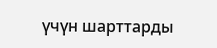үчүн шарттарды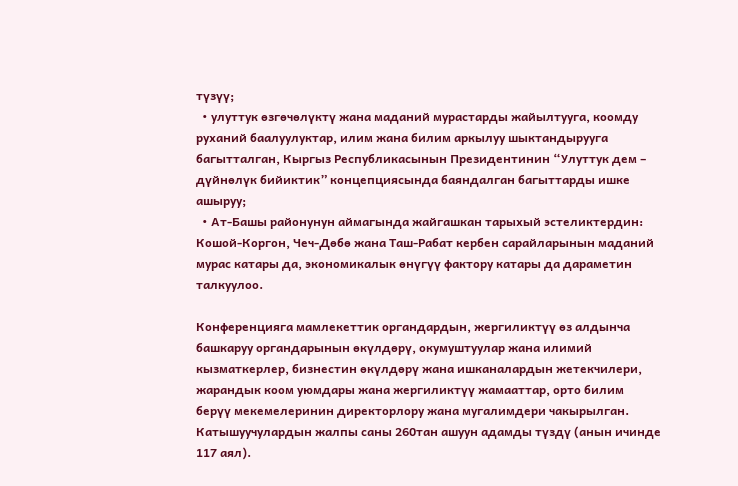түзүү;
  • улуттук өзгөчөлүктү жана маданий мурастарды жайылтууга, коомду руханий баалуулуктар, илим жана билим аркылуу шыктандырууга багытталган, Кыргыз Республикасынын Президентинин “Улуттук дем – дүйнөлүк бийиктик” концепциясында баяндалган багыттарды ишке ашыруу;
  • Ат-Башы районунун аймагында жайгашкан тарыхый эстеликтердин: Кошой-Коргон, Чеч-Дөбө жана Таш-Рабат кербен сарайларынын маданий мурас катары да, экономикалык өнүгүү фактору катары да дараметин талкуулоо.

Конференцияга мамлекеттик органдардын, жергиликтүү өз алдынча башкаруу органдарынын өкүлдөрү, окумуштуулар жана илимий кызматкерлер, бизнестин өкүлдөрү жана ишканалардын жетекчилери, жарандык коом уюмдары жана жергиликтүү жамааттар, орто билим берүү мекемелеринин директорлору жана мугалимдери чакырылган. Катышуучулардын жалпы саны 260тан ашуун адамды түздү (анын ичинде 117 аял).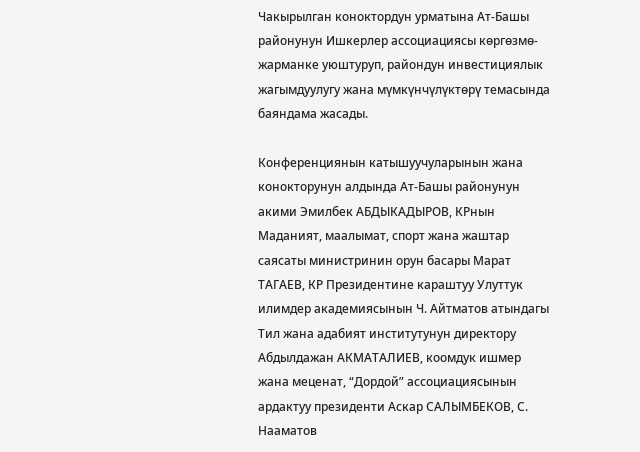Чакырылган коноктордун урматына Ат-Башы районунун Ишкерлер ассоциациясы көргөзмө-жарманке уюштуруп, райондун инвестициялык жагымдуулугу жана мүмкүнчүлүктөрү темасында баяндама жасады.

Конференциянын катышуучуларынын жана конокторунун алдында Ат-Башы районунун акими Эмилбек АБДЫКАДЫРОВ, КРнын Маданият, маалымат, спорт жана жаштар саясаты министринин орун басары Марат ТАГАЕВ, КР Президентине караштуу Улуттук илимдер академиясынын Ч. Айтматов атындагы Тил жана адабият институтунун директору Абдылдажан АКМАТАЛИЕВ, коомдук ишмер жана меценат, “Дордой” ассоциациясынын ардактуу президенти Аскар САЛЫМБЕКОВ, С. Нааматов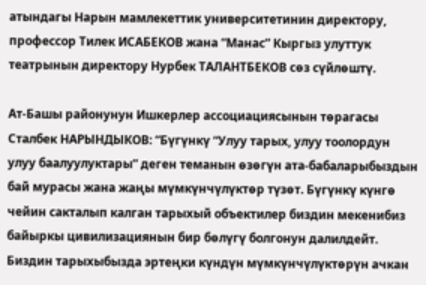атындагы Нарын мамлекеттик университетинин директору, профессор Тилек ИСАБЕКОВ жана “Манас” Кыргыз улуттук театрынын директору Нурбек ТАЛАНТБЕКОВ сөз сүйлөштү.

Ат-Башы районунун Ишкерлер ассоциациясынын төрагасы Сталбек НАРЫНДЫКОВ: “Бүгүнкү “Улуу тарых, улуу тоолордун улуу баалуулуктары” деген теманын өзөгүн ата-бабаларыбыздын бай мурасы жана жаңы мүмкүнчүлүктөр түзөт. Бүгүнкү күнгө чейин сакталып калган тарыхый объектилер биздин мекенибиз байыркы цивилизациянын бир бөлүгү болгонун далилдейт. Биздин тарыхыбызда эртеңки күндүн мүмкүнчүлүктөрүн ачкан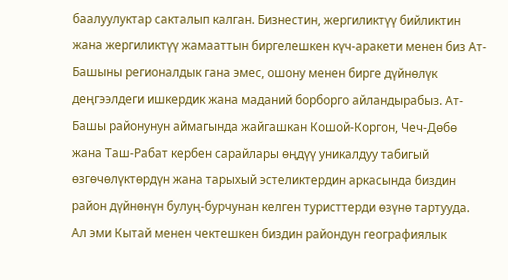баалуулуктар сакталып калган. Бизнестин, жергиликтүү бийликтин жана жергиликтүү жамааттын биргелешкен күч-аракети менен биз Ат-Башыны регионалдык гана эмес, ошону менен бирге дүйнөлүк деңгээлдеги ишкердик жана маданий борборго айландырабыз. Ат-Башы районунун аймагында жайгашкан Кошой-Коргон, Чеч-Дөбө жана Таш-Рабат кербен сарайлары өңдүү уникалдуу табигый өзгөчөлүктөрдүн жана тарыхый эстеликтердин аркасында биздин район дүйнөнүн булуң-бурчунан келген туристтерди өзүнө тартууда. Ал эми Кытай менен чектешкен биздин райондун географиялык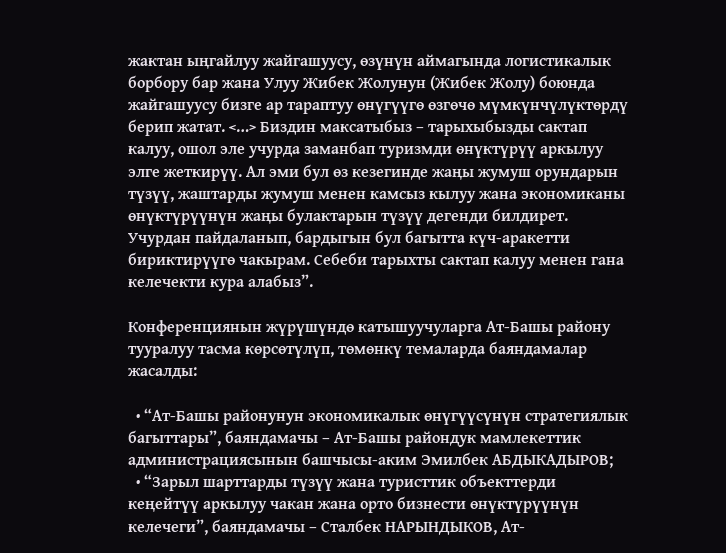жактан ыңгайлуу жайгашуусу, өзүнүн аймагында логистикалык борбору бар жана Улуу Жибек Жолунун (Жибек Жолу) боюнда жайгашуусу бизге ар тараптуу өнүгүүгө өзгөчө мүмкүнчүлүктөрдү берип жатат. <…> Биздин максатыбыз – тарыхыбызды сактап калуу, ошол эле учурда заманбап туризмди өнүктүрүү аркылуу элге жеткирүү. Ал эми бул өз кезегинде жаңы жумуш орундарын түзүү, жаштарды жумуш менен камсыз кылуу жана экономиканы өнүктүрүүнүн жаңы булактарын түзүү дегенди билдирет. Учурдан пайдаланып, бардыгын бул багытта күч-аракетти бириктирүүгө чакырам. Себеби тарыхты сактап калуу менен гана келечекти кура алабыз”.

Конференциянын жүрүшүндө катышуучуларга Ат-Башы району тууралуу тасма көрсөтүлүп, төмөнкү темаларда баяндамалар жасалды:

  • “Ат-Башы районунун экономикалык өнүгүүсүнүн стратегиялык багыттары”, баяндамачы – Ат-Башы райондук мамлекеттик администрациясынын башчысы-аким Эмилбек АБДЫКАДЫРОВ;
  • “Зарыл шарттарды түзүү жана туристтик объекттерди кеңейтүү аркылуу чакан жана орто бизнести өнүктүрүүнүн келечеги”, баяндамачы – Сталбек НАРЫНДЫКОВ, Ат-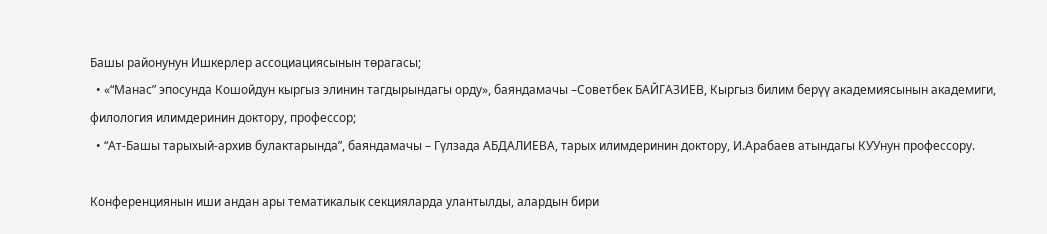Башы районунун Ишкерлер ассоциациясынын төрагасы;
  • «“Манас” эпосунда Кошойдун кыргыз элинин тагдырындагы орду», баяндамачы –Советбек БАЙГАЗИЕВ, Кыргыз билим берүү академиясынын академиги, филология илимдеринин доктору, профессор;
  • “Ат-Башы тарыхый-архив булактарында”, баяндамачы – Гүлзада АБДАЛИЕВА, тарых илимдеринин доктору, И.Арабаев атындагы КУУнун профессору.

Конференциянын иши андан ары тематикалык секцияларда улантылды, алардын бири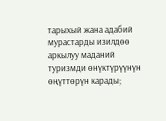тарыхый жана адабий мурастарды изилдөө аркылуу маданий туризмди өнүктүрүүнүн өңүттөрүн карады;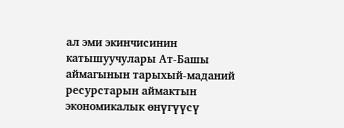ал эми экинчисинин катышуучулары Ат-Башы аймагынын тарыхый-маданий ресурстарын аймактын экономикалык өнүгүүсү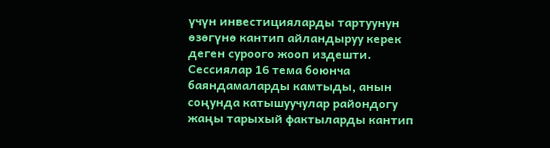үчүн инвестицияларды тартуунун өзөгүнө кантип айландыруу керек деген суроого жооп издешти. Сессиялар 16 тема боюнча баяндамаларды камтыды, анын соңунда катышуучулар райондогу жаңы тарыхый фактыларды кантип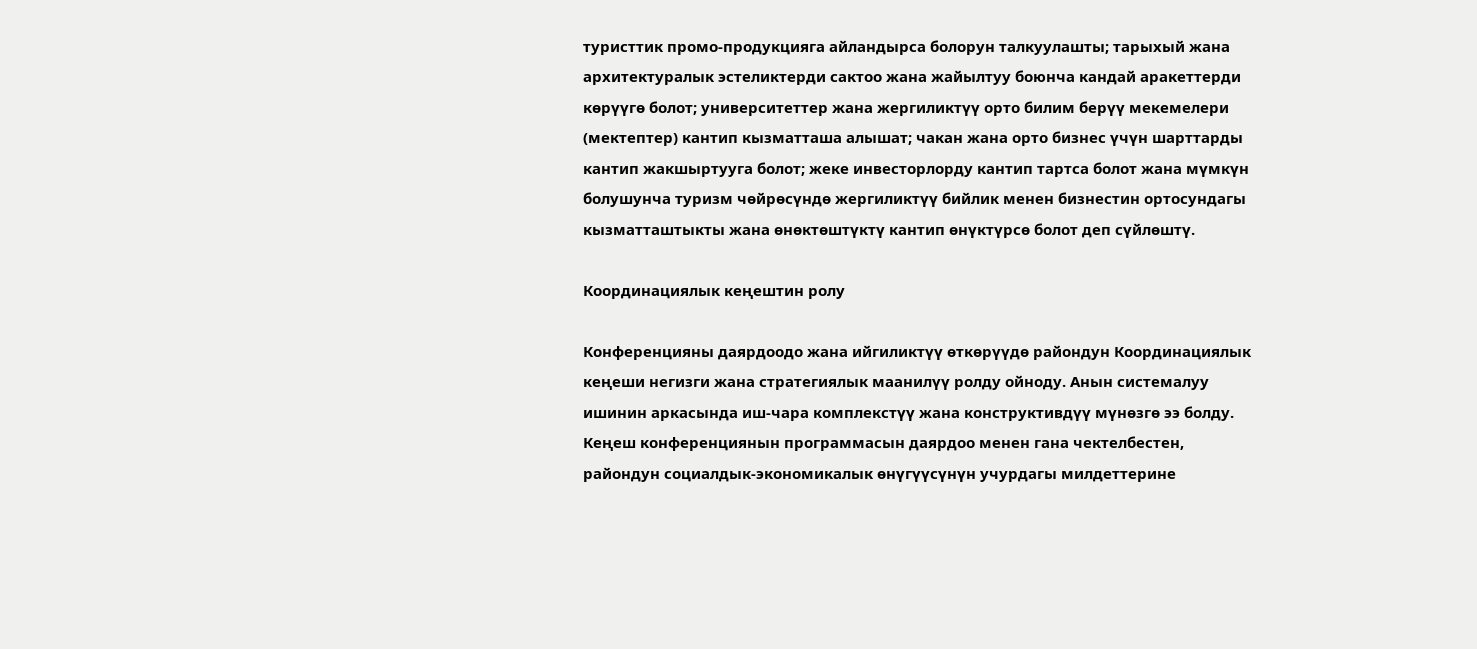туристтик промо-продукцияга айландырса болорун талкуулашты; тарыхый жана архитектуралык эстеликтерди сактоо жана жайылтуу боюнча кандай аракеттерди көрүүгө болот; университеттер жана жергиликтүү орто билим берүү мекемелери (мектептер) кантип кызматташа алышат; чакан жана орто бизнес үчүн шарттарды кантип жакшыртууга болот; жеке инвесторлорду кантип тартса болот жана мүмкүн болушунча туризм чөйрөсүндө жергиликтүү бийлик менен бизнестин ортосундагы кызматташтыкты жана өнөктөштүктү кантип өнүктүрсө болот деп сүйлөштү.

Координациялык кеңештин ролу

Конференцияны даярдоодо жана ийгиликтүү өткөрүүдө райондун Координациялык кеңеши негизги жана стратегиялык маанилүү ролду ойноду. Анын системалуу ишинин аркасында иш-чара комплекстүү жана конструктивдүү мүнөзгө ээ болду. Кеңеш конференциянын программасын даярдоо менен гана чектелбестен, райондун социалдык-экономикалык өнүгүүсүнүн учурдагы милдеттерине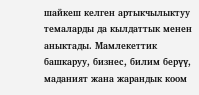шайкеш келген артыкчылыктуу темаларды да кылдаттык менен аныктады. Мамлекеттик башкаруу, бизнес, билим берүү, маданият жана жарандык коом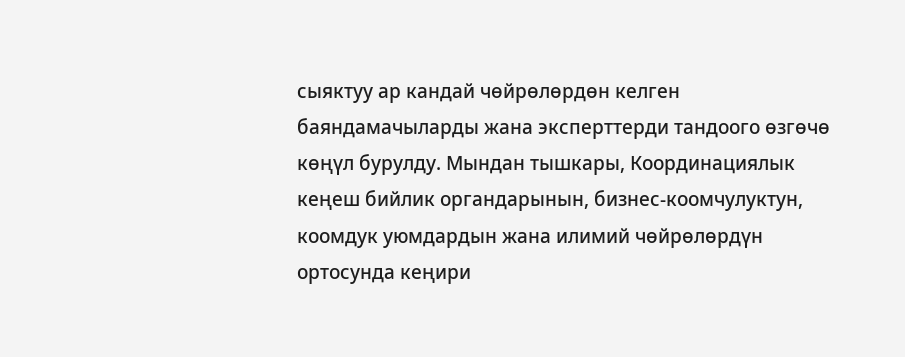сыяктуу ар кандай чөйрөлөрдөн келген баяндамачыларды жана эксперттерди тандоого өзгөчө көңүл бурулду. Мындан тышкары, Координациялык кеңеш бийлик органдарынын, бизнес-коомчулуктун, коомдук уюмдардын жана илимий чөйрөлөрдүн ортосунда кеңири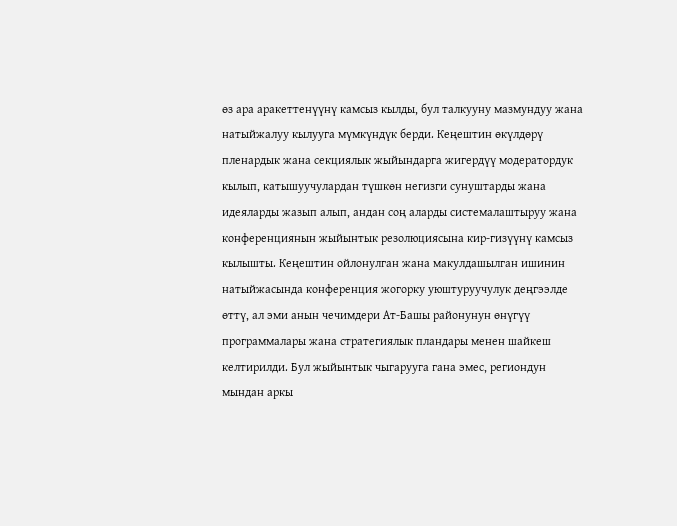өз ара аракеттенүүнү камсыз кылды, бул талкууну мазмундуу жана натыйжалуу кылууга мүмкүндүк берди. Кеңештин өкүлдөрү пленардык жана секциялык жыйындарга жигердүү модератордук кылып, катышуучулардан түшкөн негизги сунуштарды жана идеяларды жазып алып, андан соң аларды системалаштыруу жана конференциянын жыйынтык резолюциясына кир-гизүүнү камсыз кылышты. Кеңештин ойлонулган жана макулдашылган ишинин натыйжасында конференция жогорку уюштуруучулук деңгээлде өттү, ал эми анын чечимдери Ат-Башы районунун өнүгүү программалары жана стратегиялык пландары менен шайкеш келтирилди. Бул жыйынтык чыгарууга гана эмес, региондун мындан аркы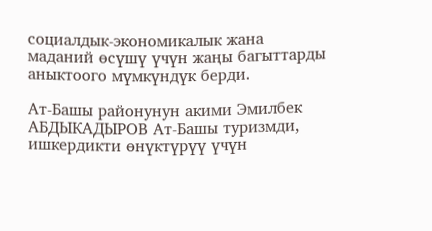социалдык-экономикалык жана маданий өсүшү үчүн жаңы багыттарды аныктоого мүмкүндүк берди.

Ат-Башы районунун акими Эмилбек АБДЫКАДЫРОВ Ат-Башы туризмди, ишкердикти өнүктүрүү үчүн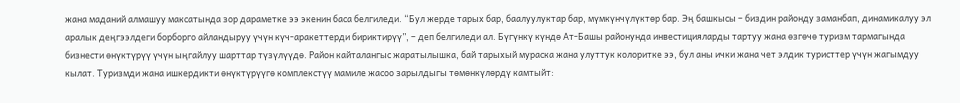жана маданий алмашуу максатында зор дараметке ээ экенин баса белгиледи. “Бул жерде тарых бар, баалуулуктар бар, мүмкүнчүлүктөр бар. Эң башкысы – биздин районду заманбап, динамикалуу эл аралык деңгээлдеги борборго айландыруу үчүн күч-аракеттерди бириктирүү”, – деп белгиледи ал. Бүгүнкү күндө Ат-Башы районунда инвестицияларды тартуу жана өзгөчө туризм тармагында бизнести өнүктүрүү үчүн ыңгайлуу шарттар түзүлүүдө. Район кайталангыс жаратылышка, бай тарыхый мураска жана улуттук колоритке ээ, бул аны ички жана чет элдик туристтер үчүн жагымдуу кылат. Туризмди жана ишкердикти өнүктүрүүгө комплекстүү мамиле жасоо зарылдыгы төмөнкүлөрдү камтыйт: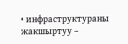• инфраструктураны жакшыртуу –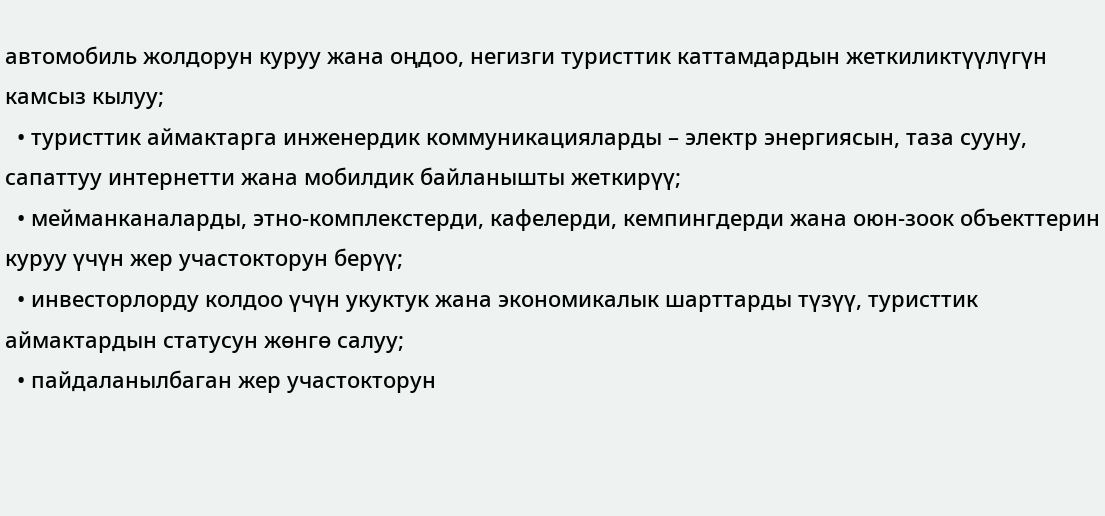автомобиль жолдорун куруу жана оңдоо, негизги туристтик каттамдардын жеткиликтүүлүгүн камсыз кылуу;
  • туристтик аймактарга инженердик коммуникацияларды – электр энергиясын, таза сууну, сапаттуу интернетти жана мобилдик байланышты жеткирүү;
  • мейманканаларды, этно-комплекстерди, кафелерди, кемпингдерди жана оюн-зоок объекттерин куруу үчүн жер участокторун берүү;
  • инвесторлорду колдоо үчүн укуктук жана экономикалык шарттарды түзүү, туристтик аймактардын статусун жөнгө салуу;
  • пайдаланылбаган жер участокторун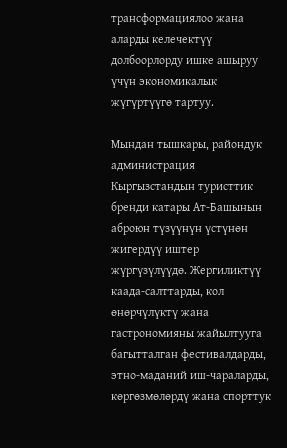трансформациялоо жана аларды келечектүү долбоорлорду ишке ашыруу үчүн экономикалык жүгүртүүгө тартуу.

Мындан тышкары, райондук администрация Кыргызстандын туристтик бренди катары Ат-Башынын аброюн түзүүнүн үстүнөн жигердүү иштер жүргүзүлүүдө. Жергиликтүү каада-салттарды, кол өнөрчүлүктү жана гастрономияны жайылтууга багытталган фестивалдарды, этно-маданий иш-чараларды, көргөзмөлөрдү жана спорттук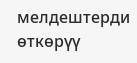мелдештерди өткөрүү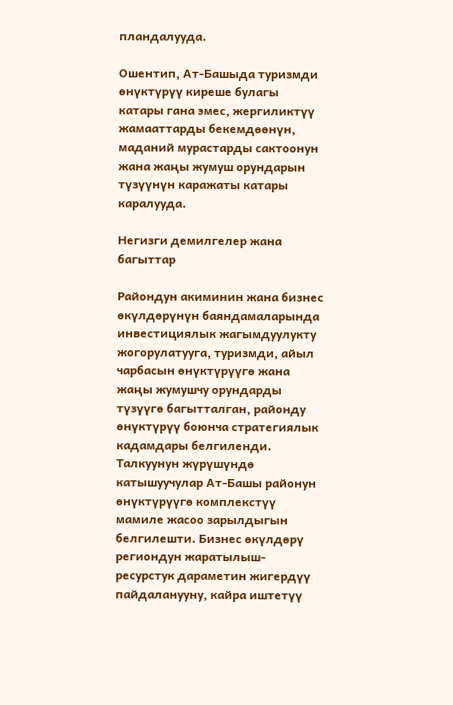пландалууда.

Ошентип, Ат-Башыда туризмди өнүктүрүү киреше булагы катары гана эмес, жергиликтүү жамааттарды бекемдөөнүн, маданий мурастарды сактоонун жана жаңы жумуш орундарын түзүүнүн каражаты катары каралууда.

Негизги демилгелер жана багыттар

Райондун акиминин жана бизнес өкүлдөрүнүн баяндамаларында инвестициялык жагымдуулукту жогорулатууга, туризмди, айыл чарбасын өнүктүрүүгө жана жаңы жумушчу орундарды түзүүгө багытталган, районду өнүктүрүү боюнча стратегиялык кадамдары белгиленди. Талкуунун жүрүшүндө катышуучулар Ат-Башы районун өнүктүрүүгө комплекстүү мамиле жасоо зарылдыгын белгилешти. Бизнес өкүлдөрү региондун жаратылыш-ресурстук дараметин жигердүү пайдаланууну, кайра иштетүү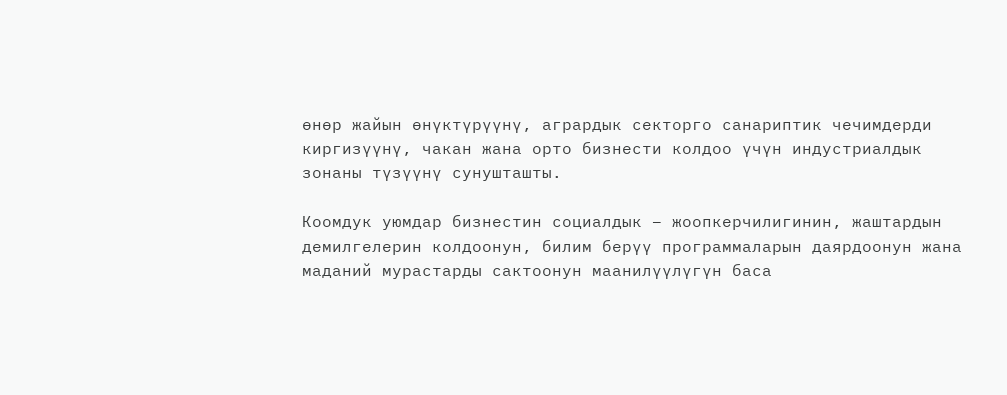өнөр жайын өнүктүрүүнү, агрардык секторго санариптик чечимдерди киргизүүнү, чакан жана орто бизнести колдоо үчүн индустриалдык зонаны түзүүнү сунушташты.

Коомдук уюмдар бизнестин социалдык – жоопкерчилигинин, жаштардын демилгелерин колдоонун, билим берүү программаларын даярдоонун жана маданий мурастарды сактоонун маанилүүлүгүн баса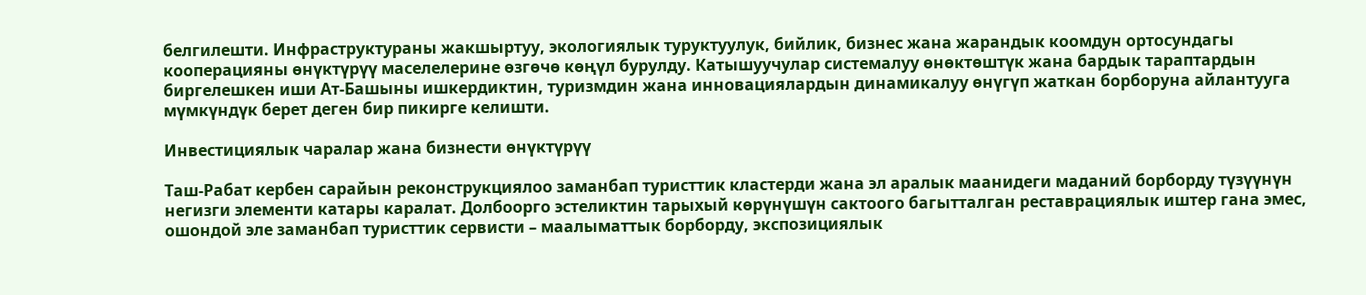белгилешти. Инфраструктураны жакшыртуу, экологиялык туруктуулук, бийлик, бизнес жана жарандык коомдун ортосундагы кооперацияны өнүктүрүү маселелерине өзгөчө көңүл бурулду. Катышуучулар системалуу өнөктөштүк жана бардык тараптардын биргелешкен иши Ат-Башыны ишкердиктин, туризмдин жана инновациялардын динамикалуу өнүгүп жаткан борборуна айлантууга мүмкүндүк берет деген бир пикирге келишти.

Инвестициялык чаралар жана бизнести өнүктүрүү

Таш-Рабат кербен сарайын реконструкциялоо заманбап туристтик кластерди жана эл аралык маанидеги маданий борборду түзүүнүн негизги элементи катары каралат. Долбоорго эстеликтин тарыхый көрүнүшүн сактоого багытталган реставрациялык иштер гана эмес, ошондой эле заманбап туристтик сервисти – маалыматтык борборду, экспозициялык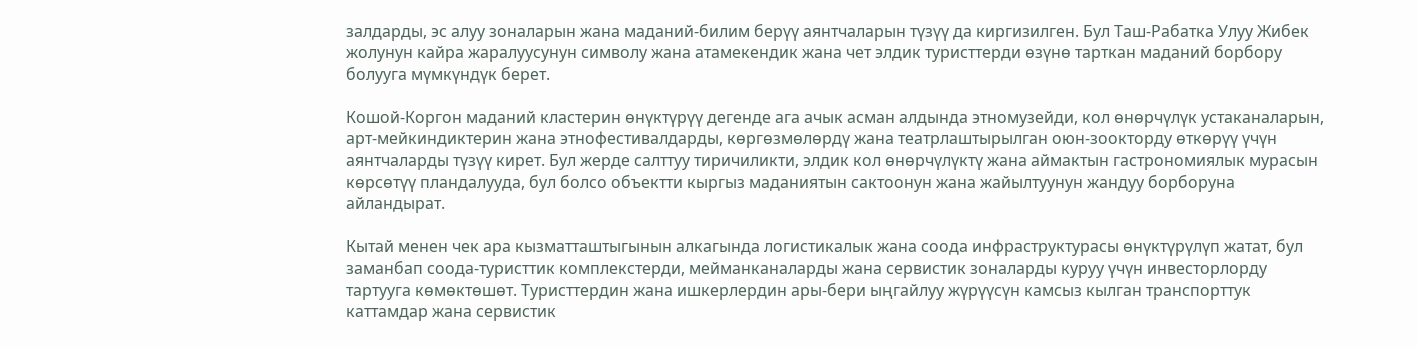залдарды, эс алуу зоналарын жана маданий-билим берүү аянтчаларын түзүү да киргизилген. Бул Таш-Рабатка Улуу Жибек жолунун кайра жаралуусунун символу жана атамекендик жана чет элдик туристтерди өзүнө тарткан маданий борбору болууга мүмкүндүк берет.

Кошой-Коргон маданий кластерин өнүктүрүү дегенде ага ачык асман алдында этномузейди, кол өнөрчүлүк устаканаларын, арт-мейкиндиктерин жана этнофестивалдарды, көргөзмөлөрдү жана театрлаштырылган оюн-зоокторду өткөрүү үчүн аянтчаларды түзүү кирет. Бул жерде салттуу тиричиликти, элдик кол өнөрчүлүктү жана аймактын гастрономиялык мурасын көрсөтүү пландалууда, бул болсо объектти кыргыз маданиятын сактоонун жана жайылтуунун жандуу борборуна айландырат.

Кытай менен чек ара кызматташтыгынын алкагында логистикалык жана соода инфраструктурасы өнүктүрүлүп жатат, бул заманбап соода-туристтик комплекстерди, мейманканаларды жана сервистик зоналарды куруу үчүн инвесторлорду тартууга көмөктөшөт. Туристтердин жана ишкерлердин ары-бери ыңгайлуу жүрүүсүн камсыз кылган транспорттук каттамдар жана сервистик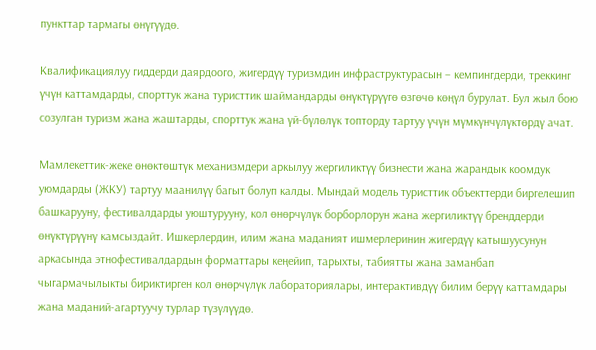пункттар тармагы өнүгүүдө.

Квалификациялуу гиддерди даярдоого, жигердүү туризмдин инфраструктурасын – кемпингдерди, треккинг үчүн каттамдарды, спорттук жана туристтик шаймандарды өнүктүрүүгө өзгөчө көңүл бурулат. Бул жыл бою созулган туризм жана жаштарды, спорттук жана үй-бүлөлүк топторду тартуу үчүн мүмкүнчүлүктөрдү ачат.

Мамлекеттик-жеке өнөктөштүк механизмдери аркылуу жергиликтүү бизнести жана жарандык коомдук уюмдарды (ЖКУ) тартуу маанилүү багыт болуп калды. Мындай модель туристтик объекттерди биргелешип башкарууну, фестивалдарды уюштурууну, кол өнөрчүлүк борборлорун жана жергиликтүү бренддерди өнүктүрүүнү камсыздайт. Ишкерлердин, илим жана маданият ишмерлеринин жигердүү катышуусунун аркасында этнофестивалдардын форматтары кеңейип, тарыхты, табиятты жана заманбап чыгармачылыкты бириктирген кол өнөрчүлүк лабораториялары, интерактивдүү билим берүү каттамдары жана маданий-агартуучу турлар түзүлүүдө.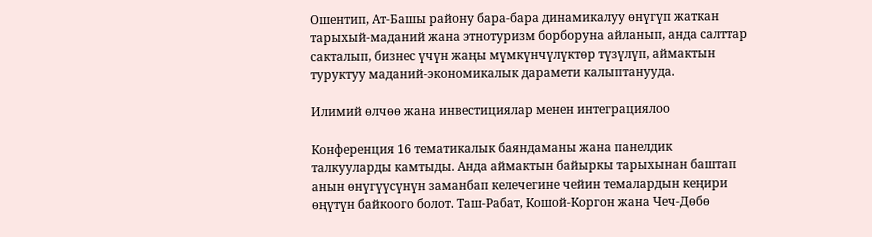Ошентип, Ат-Башы району бара-бара динамикалуу өнүгүп жаткан тарыхый-маданий жана этнотуризм борборуна айланып, анда салттар сакталып, бизнес үчүн жаңы мүмкүнчүлүктөр түзүлүп, аймактын туруктуу маданий-экономикалык дарамети калыптанууда.

Илимий өлчөө жана инвестициялар менен интеграциялоо

Конференция 16 тематикалык баяндаманы жана панелдик талкууларды камтыды. Анда аймактын байыркы тарыхынан баштап анын өнүгүүсүнүн заманбап келечегине чейин темалардын кеңири өңүтүн байкоого болот. Таш-Рабат, Кошой-Коргон жана Чеч-Дөбө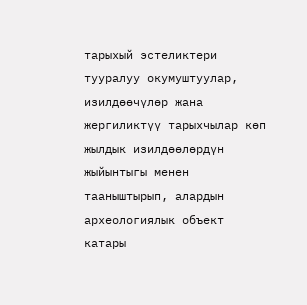тарыхый эстеликтери тууралуу окумуштуулар, изилдөөчүлөр жана жергиликтүү тарыхчылар көп жылдык изилдөөлөрдүн жыйынтыгы менен тааныштырып, алардын археологиялык объект катары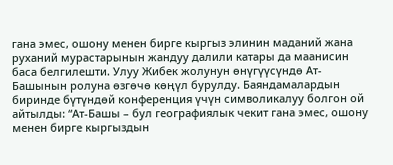гана эмес, ошону менен бирге кыргыз элинин маданий жана руханий мурастарынын жандуу далили катары да маанисин баса белгилешти. Улуу Жибек жолунун өнүгүүсүндө Ат-Башынын ролуна өзгөчө көңүл бурулду. Баяндамалардын биринде бүтүндөй конференция үчүн символикалуу болгон ой айтылды: “Ат-Башы – бул географиялык чекит гана эмес, ошону менен бирге кыргыздын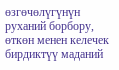өзгөчөлүгүнүн руханий борбору, өткөн менен келечек бирдиктүү маданий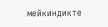мейкиндикте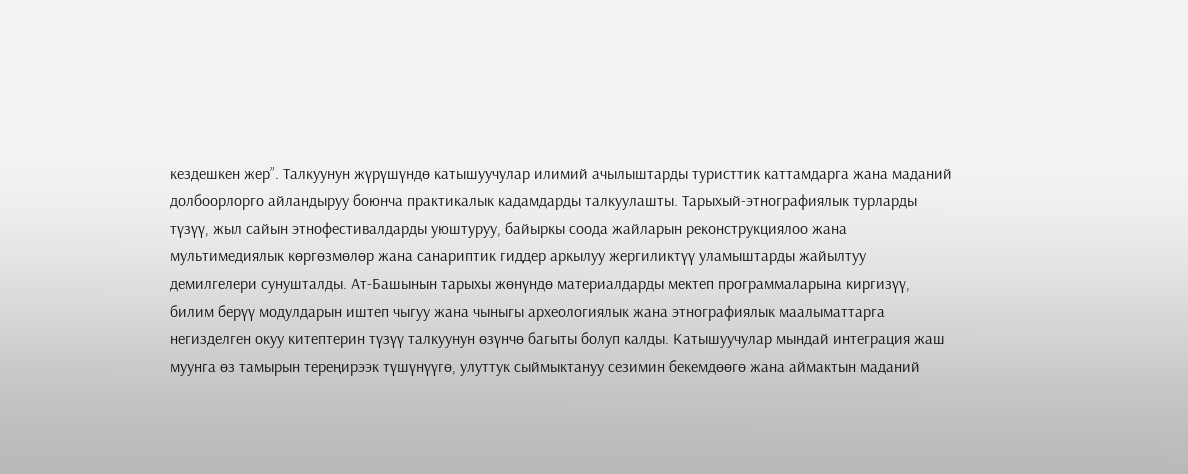кездешкен жер”. Талкуунун жүрүшүндө катышуучулар илимий ачылыштарды туристтик каттамдарга жана маданий долбоорлорго айландыруу боюнча практикалык кадамдарды талкуулашты. Тарыхый-этнографиялык турларды түзүү, жыл сайын этнофестивалдарды уюштуруу, байыркы соода жайларын реконструкциялоо жана мультимедиялык көргөзмөлөр жана санариптик гиддер аркылуу жергиликтүү уламыштарды жайылтуу демилгелери сунушталды. Ат-Башынын тарыхы жөнүндө материалдарды мектеп программаларына киргизүү, билим берүү модулдарын иштеп чыгуу жана чыныгы археологиялык жана этнографиялык маалыматтарга негизделген окуу китептерин түзүү талкуунун өзүнчө багыты болуп калды. Катышуучулар мындай интеграция жаш муунга өз тамырын тереңирээк түшүнүүгө, улуттук сыймыктануу сезимин бекемдөөгө жана аймактын маданий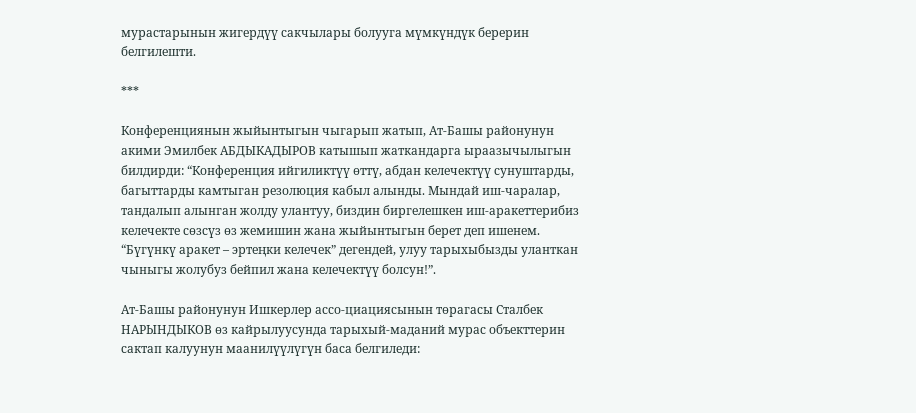мурастарынын жигердүү сакчылары болууга мүмкүндүк берерин белгилешти.

***

Конференциянын жыйынтыгын чыгарып жатып, Ат-Башы районунун акими Эмилбек АБДЫКАДЫРОВ катышып жаткандарга ыраазычылыгын билдирди: “Конференция ийгиликтүү өттү, абдан келечектүү сунуштарды, багыттарды камтыган резолюция кабыл алынды. Мындай иш-чаралар, тандалып алынган жолду улантуу, биздин биргелешкен иш-аракеттерибиз келечекте сөзсүз өз жемишин жана жыйынтыгын берет деп ишенем. “Бүгүнкү аракет – эртеңки келечек” дегендей, улуу тарыхыбызды уланткан чыныгы жолубуз бейпил жана келечектүү болсун!”.

Ат-Башы районунун Ишкерлер ассо-циациясынын төрагасы Сталбек НАРЫНДЫКОВ өз кайрылуусунда тарыхый-маданий мурас объекттерин сактап калуунун маанилүүлүгүн баса белгиледи: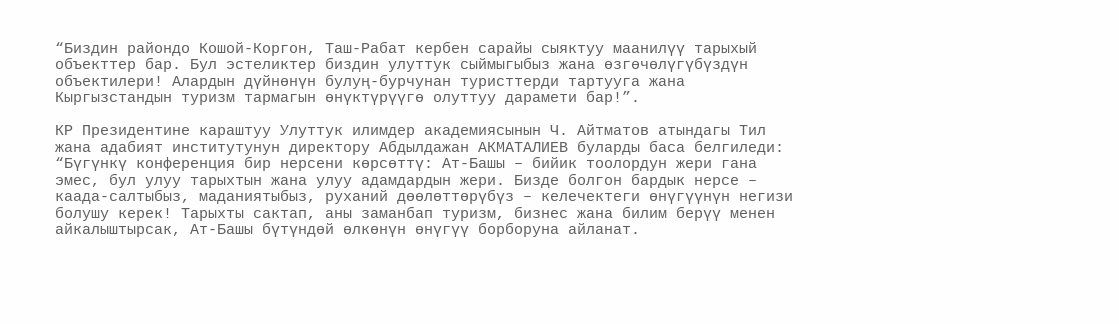“Биздин райондо Кошой-Коргон, Таш-Рабат кербен сарайы сыяктуу маанилүү тарыхый объекттер бар. Бул эстеликтер биздин улуттук сыймыгыбыз жана өзгөчөлүгүбүздүн объектилери! Алардын дүйнөнүн булуң-бурчунан туристтерди тартууга жана Кыргызстандын туризм тармагын өнүктүрүүгө олуттуу дарамети бар!”.

КР Президентине караштуу Улуттук илимдер академиясынын Ч. Айтматов атындагы Тил жана адабият институтунун директору Абдылдажан АКМАТАЛИЕВ буларды баса белгиледи: “Бүгүнкү конференция бир нерсени көрсөттү: Ат-Башы – бийик тоолордун жери гана эмес, бул улуу тарыхтын жана улуу адамдардын жери. Бизде болгон бардык нерсе – каада-салтыбыз, маданиятыбыз, руханий дөөлөттөрүбүз – келечектеги өнүгүүнүн негизи болушу керек! Тарыхты сактап, аны заманбап туризм, бизнес жана билим берүү менен айкалыштырсак, Ат-Башы бүтүндөй өлкөнүн өнүгүү борборуна айланат.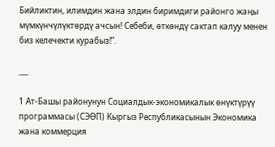Бийликтин, илимдин жана элдин биримдиги районго жаңы мүмкүнчүлүктөрдү ачсын! Себеби, өткөндү сактап калуу менен биз келечекти курабыз!”.

___

1 Ат-Башы районунун Социалдык-экономикалык өнүктүрүү программасы (СЭӨП) Кыргыз Республикасынын Экономика жана коммерция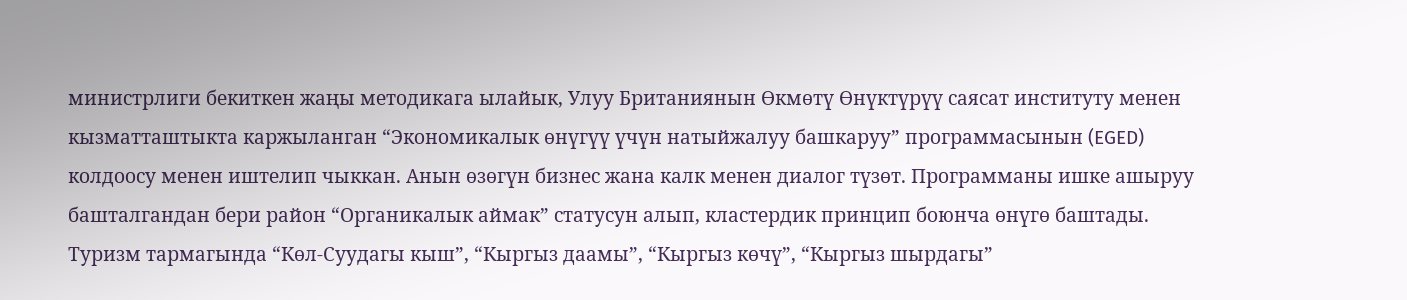министрлиги бекиткен жаңы методикага ылайык, Улуу Британиянын Өкмөтү Өнүктүрүү саясат институту менен кызматташтыкта каржыланган “Экономикалык өнүгүү үчүн натыйжалуу башкаруу” программасынын (EGED) колдоосу менен иштелип чыккан. Анын өзөгүн бизнес жана калк менен диалог түзөт. Программаны ишке ашыруу башталгандан бери район “Органикалык аймак” статусун алып, кластердик принцип боюнча өнүгө баштады. Туризм тармагында “Көл-Суудагы кыш”, “Кыргыз даамы”, “Кыргыз көчү”, “Кыргыз шырдагы”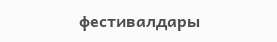фестивалдары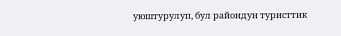уюштурулуп, бул райондун туристтик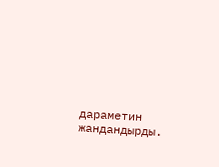дараметин жандандырды.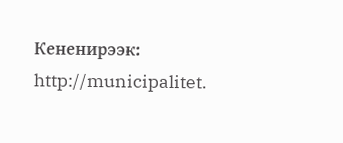Кененирээк: http://municipalitet.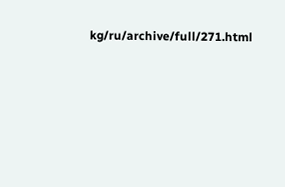kg/ru/archive/full/271.html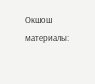Окшош материалы: